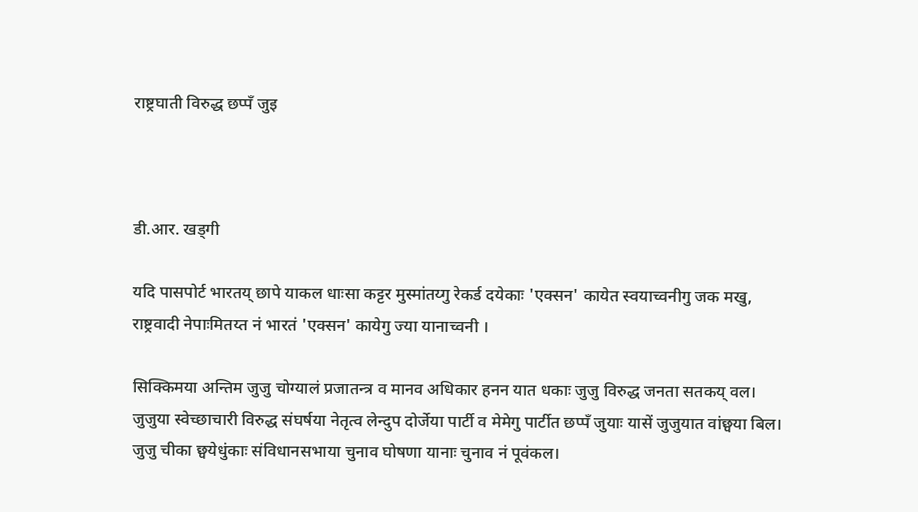राष्ट्रघाती विरुद्ध छप्पँ जुइ



डी.आर. खड्गी

यदि पासपोर्ट भारतय् छापे याकल धाःसा कट्टर मुस्मांतय्गु रेकर्ड दयेकाः 'एक्सन' कायेत स्वयाच्वनीगु जक मखु, राष्ट्रवादी नेपाःमितय्त नं भारतं 'एक्सन' कायेगु ज्या यानाच्वनी ।

सिक्किमया अन्तिम जुजु चोग्यालं प्रजातन्त्र व मानव अधिकार हनन यात धकाः जुजु विरुद्ध जनता सतकय् वल।
जुजुया स्वेच्छाचारी विरुद्ध संघर्षया नेतृत्व लेन्दुप दोर्जेया पार्टी व मेमेगु पार्टीत छप्पँ जुयाः यासें जुजुयात वांछ्वया बिल। जुजु चीका छ्वयेधुंकाः संविधानसभाया चुनाव घोषणा यानाः चुनाव नं पूवंकल।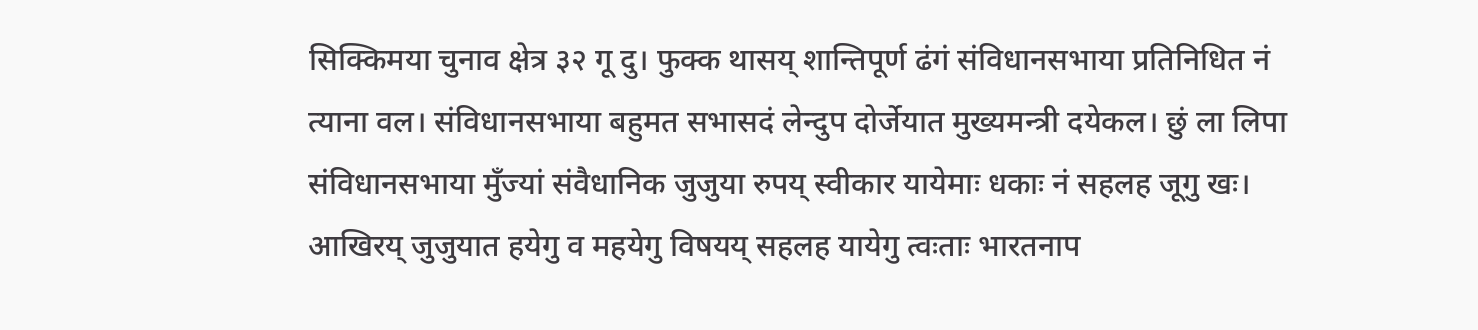सिक्किमया चुनाव क्षेत्र ३२ गू दु। फुक्क थासय् शान्तिपूर्ण ढंगं संविधानसभाया प्रतिनिधित नं त्याना वल। संविधानसभाया बहुमत सभासदं लेन्दुप दोर्जेयात मुख्यमन्त्री दयेकल। छुं ला लिपा संविधानसभाया मुँज्यां संवैधानिक जुजुया रुपय् स्वीकार यायेमाः धकाः नं सहलह जूगु खः। आखिरय् जुजुयात हयेगु व महयेगु विषयय् सहलह यायेगु त्वःताः भारतनाप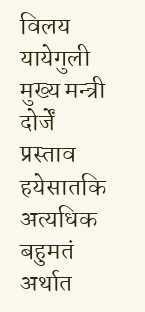विलय यायेगुली मुख्य मन्त्री दोर्जें प्रस्ताव हयेसातकि अत्यधिक बहुमतं अर्थात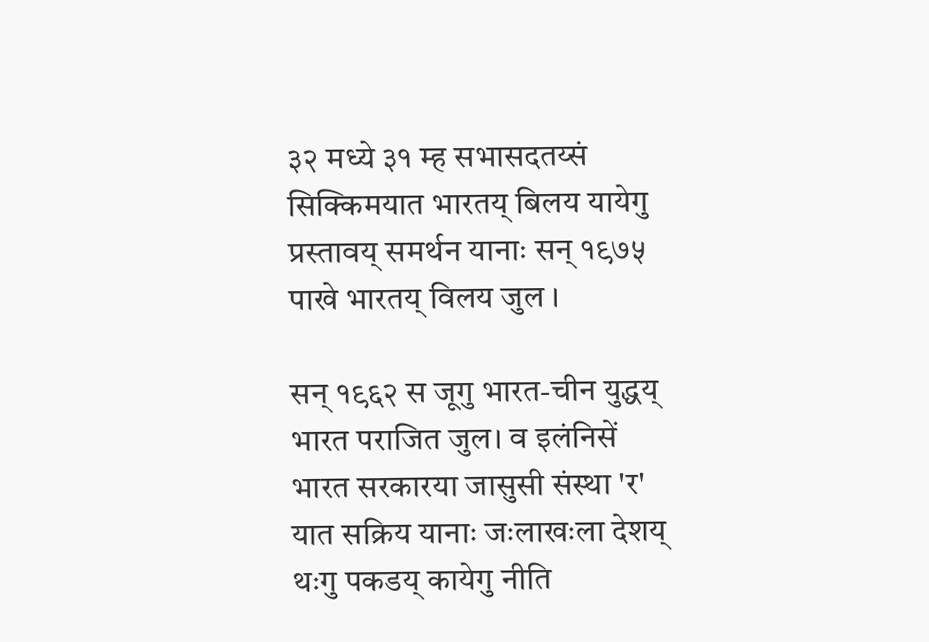३२ मध्ये ३१ म्ह सभासदतय्सं सिक्किमयात भारतय् बिलय यायेगु प्रस्तावय् समर्थन यानाः सन् १९७५ पाखे भारतय् विलय जुल ।

सन् १९६२ स जूगु भारत-चीन युद्धय् भारत पराजित जुल। व इलंनिसें भारत सरकारया जासुसी संस्था 'र' यात सक्रिय यानाः जःलाखःला देशय् थःगु पकडय् कायेगु नीति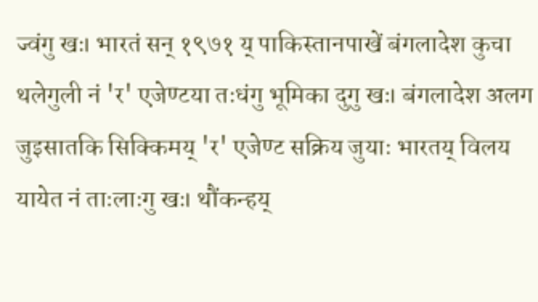ज्वंगु खः। भारतं सन् १९७१ य् पाकिस्तानपाखें बंगलादेश कुचा थलेगुली नं 'र' एजेण्टया तःधंगु भूमिका दुगु खः। बंगलादेश अलग जुइसातकि सिक्किमय् 'र' एजेण्ट सक्रिय जुयाः भारतय् विलय यायेत नं ताःलाःगु खः। थौंकन्हय्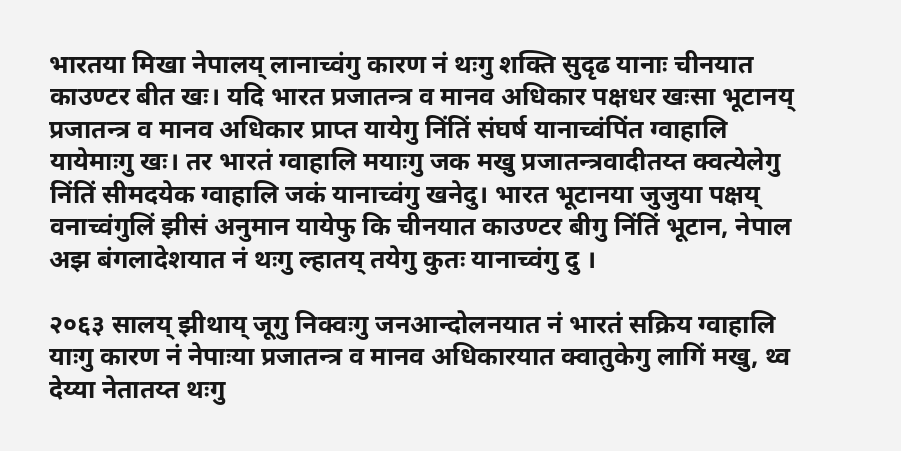भारतया मिखा नेपालय् लानाच्वंगु कारण नं थःगु शक्ति सुदृढ यानाः चीनयात काउण्टर बीत खः। यदि भारत प्रजातन्त्र व मानव अधिकार पक्षधर खःसा भूटानय् प्रजातन्त्र व मानव अधिकार प्राप्त यायेगु निंतिं संघर्ष यानाच्वंपिंत ग्वाहालि यायेमाःगु खः। तर भारतं ग्वाहालि मयाःगु जक मखु प्रजातन्त्रवादीतय्त क्वत्येलेगु निंतिं सीमदयेक ग्वाहालि जकं यानाच्वंगु खनेदु। भारत भूटानया जुजुया पक्षय् वनाच्वंगुलिं झीसं अनुमान यायेफु कि चीनयात काउण्टर बीगु निंतिं भूटान, नेपाल अझ बंगलादेशयात नं थःगु ल्हातय् तयेगु कुतः यानाच्वंगु दु ।

२०६३ सालय् झीथाय् जूगु निक्वःगु जनआन्दोलनयात नं भारतं सक्रिय ग्वाहालि याःगु कारण नं नेपाःया प्रजातन्त्र व मानव अधिकारयात क्वातुकेगु लागिं मखु, थ्व देय्या नेतातय्त थःगु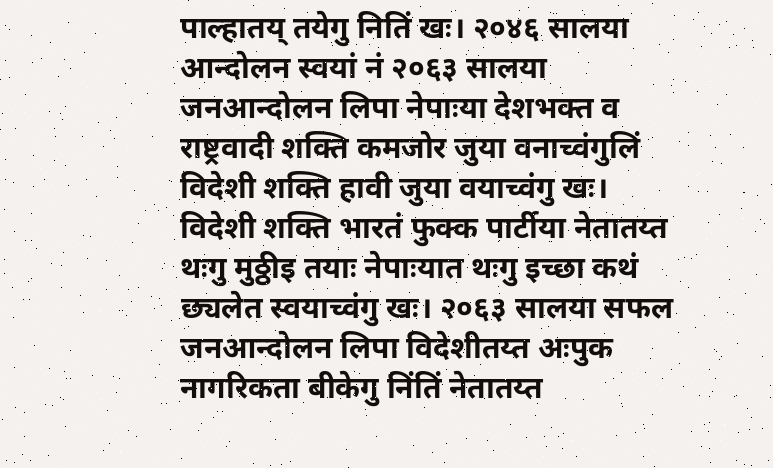पाल्हातय् तयेगु नितिं खः। २०४६ सालया आन्दोलन स्वयां नं २०६३ सालया जनआन्दोलन लिपा नेपाःया देशभक्त व राष्ट्रवादी शक्ति कमजोर जुया वनाच्वंगुलिं विदेशी शक्ति हावी जुया वयाच्वंगु खः। विदेशी शक्ति भारतं फुक्क पार्टीया नेतातय्त थःगु मुठ्ठीइ तयाः नेपाःयात थःगु इच्छा कथं छ्यलेत स्वयाच्वंगु खः। २०६३ सालया सफल जनआन्दोलन लिपा विदेशीतय्त अःपुक नागरिकता बीकेगु निंतिं नेतातय्त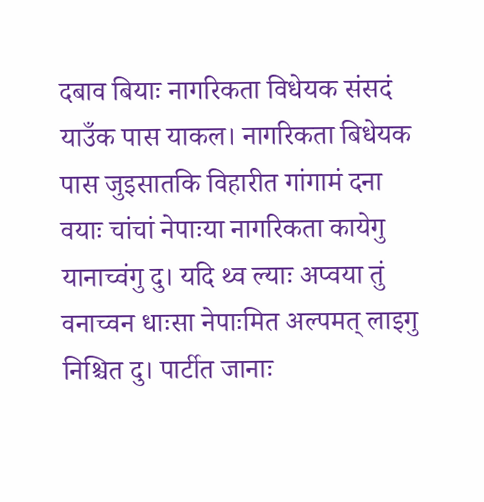दबाव बियाः नागरिकता विधेयक संसदं याउँक पास याकल। नागरिकता बिधेयक पास जुइसातकि विहारीत गांगामं दना वयाः चांचां नेपाःया नागरिकता कायेगु यानाच्वंगु दु। यदि थ्व ल्याः अप्वया तुं वनाच्वन धाःसा नेपाःमित अल्पमत् लाइगु निश्चित दु। पार्टीत जानाः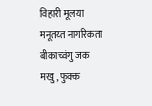विहारी मूलया मनूतय्त नागरिकता बीकाच्वंगु जक मखु, फुक्क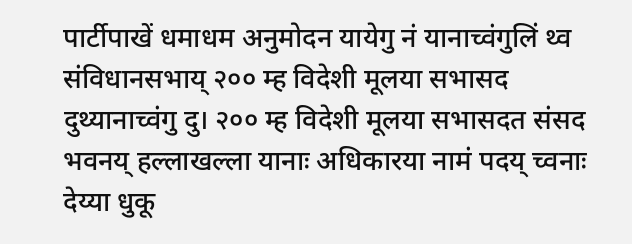पार्टीपाखें धमाधम अनुमोदन यायेगु नं यानाच्वंगुलिं थ्व संविधानसभाय् २०० म्ह विदेशी मूलया सभासद दुथ्यानाच्वंगु दु। २०० म्ह विदेशी मूलया सभासदत संसद भवनय् हल्लाखल्ला यानाः अधिकारया नामं पदय् च्वनाः देय्या धुकू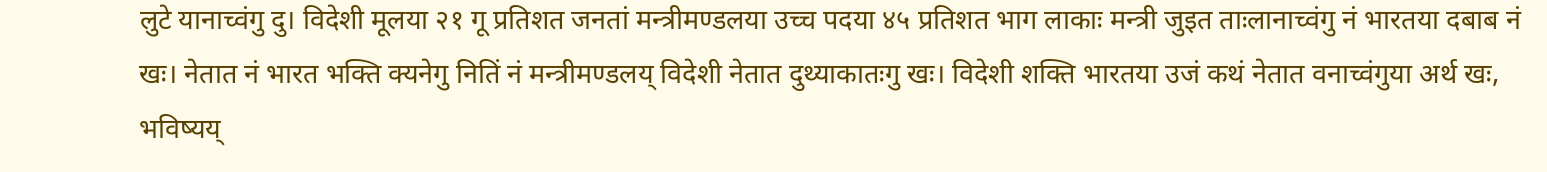लुटे यानाच्वंगु दु। विदेशी मूलया २१ गू प्रतिशत जनतां मन्त्रीमण्डलया उच्च पदया ४५ प्रतिशत भाग लाकाः मन्त्री जुइत ताःलानाच्वंगु नं भारतया दबाब नं खः। नेतात नं भारत भक्ति क्यनेगु नितिं नं मन्त्रीमण्डलय् विदेशी नेतात दुथ्याकातःगु खः। विदेशी शक्ति भारतया उजं कथं नेतात वनाच्वंगुया अर्थ खः, भविष्यय्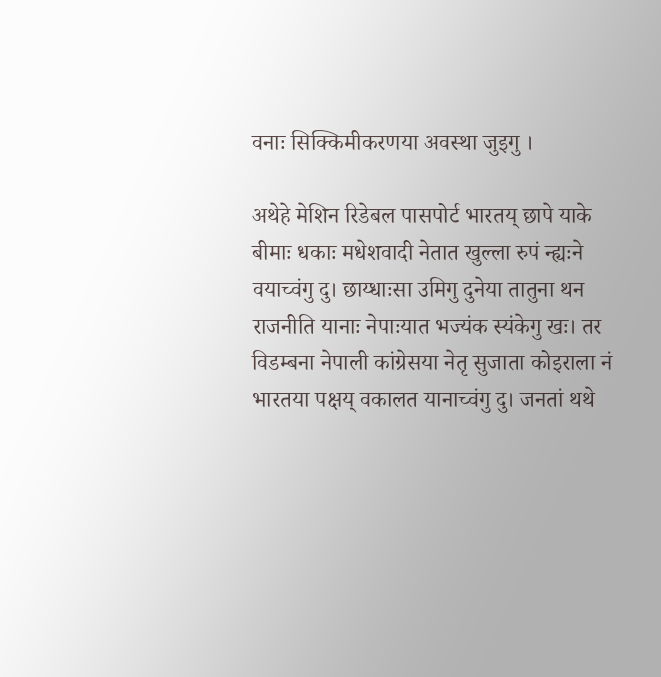वनाः सिक्किमीकरणया अवस्था जुइगु ।

अथेहे मेशिन रिडेबल पासपोर्ट भारतय् छापे याके बीमाः धकाः मधेशवादी नेतात खुल्ला रुपं न्ह्यःने वयाच्वंगु दु। छाय्धाःसा उमिगु दुनेया तातुना थन राजनीति यानाः नेपाःयात भज्यंक स्यंकेगु खः। तर विडम्बना नेपाली कांग्रेसया नेतृ सुजाता कोइराला नं भारतया पक्षय् वकालत यानाच्वंगु दु। जनतां थथे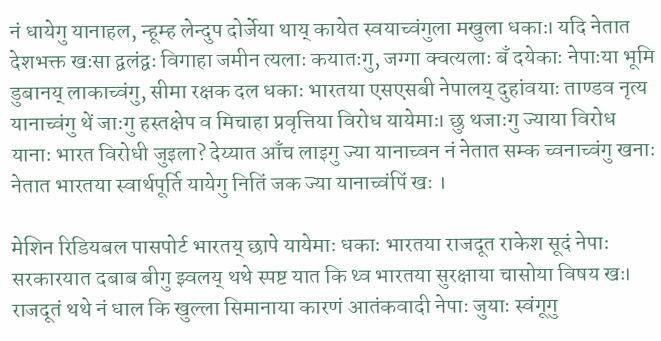नं धायेगु यानाहल, न्हूम्ह लेन्दुप दोर्जेया थाय् कायेत स्वयाच्वंगुला मखुला धकाः। यदि नेतात देशभक्त खःसा द्वलंद्वः विगाहा जमीन त्यलाः कयातःगु, जग्गा क्वत्यलाः बँ दयेकाः नेपाःया भूमि डुबानय् लाकाच्वंगु, सीमा रक्षक दल धकाः भारतया एसएसबी नेपालय् दुहांवयाः ताण्डव नृत्य यानाच्वंगु थें जाःगु हस्तक्षेप व मिचाहा प्रवृत्तिया विरोध यायेमाः। छु थजाःगु ज्याया विरोध यानाः भारत विरोधी जुइला? देय्यात आँच लाइगु ज्या यानाच्वन नं नेतात सम्क च्वनाच्वंगु खनाः नेतात भारतया स्वार्थपूर्ति यायेगु नितिं जक ज्या यानाच्वंपिं खः ।

मेशिन रिडियबल पासपोर्ट भारतय् छापे यायेमाः धकाः भारतया राजदूत राकेश सूदं नेपाः सरकारयात दबाब बीगु झ्वलय् थथे स्पष्ट यात कि थ्व भारतया सुरक्षाया चासोया विषय खः। राजदूतं थथे नं धाल कि खुल्ला सिमानाया कारणं आतंकवादी नेपाः जुयाः स्वंगूगु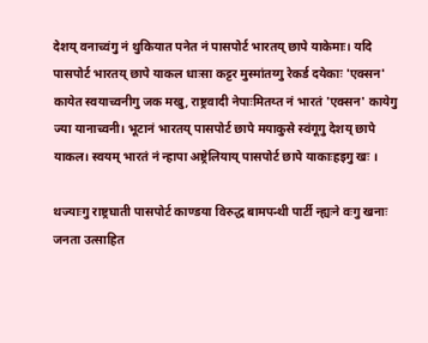देशय् वनाच्वंगु नं थुकियात पनेत नं पासपोर्ट भारतय् छापे याकेमाः। यदि पासपोर्ट भारतय् छापे याकल धाःसा कट्टर मुस्मांतय्गु रेकर्ड दयेकाः 'एक्सन' कायेत स्वयाच्वनीगु जक मखु, राष्ट्रवादी नेपाःमितय्त नं भारतं 'एक्सन' कायेगु ज्या यानाच्वनी। भूटानं भारतय् पासपोर्ट छापे मयाकुसे स्वंगूगु देशय् छापे याकल। स्वयम् भारतं नं न्हापा अष्ट्रेलियाय् पासपोर्ट छापे याकाःहइगु खः ।

थज्याःगु राष्ट्रघाती पासपोर्ट काण्डया विरुद्ध बामपन्थी पार्टी न्ह्यःने वःगु खनाः जनता उत्साहित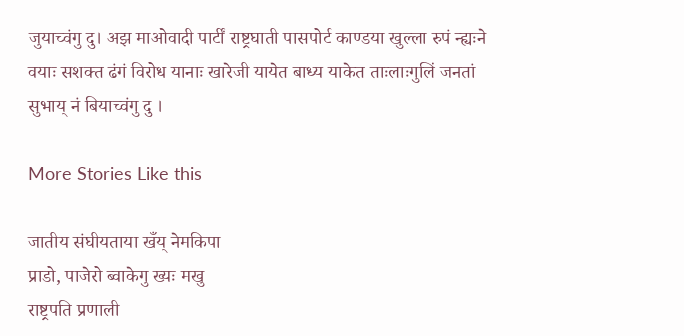जुयाच्वंगु दु। अझ माओवादी पार्टीं राष्ट्रघाती पासपोर्ट काण्डया खुल्ला रुपं न्ह्यःने वयाः सशक्त ढंगं विरोध यानाः खारेजी यायेत बाध्य याकेत ताःलाःगुलिं जनतां सुभाय् नं बियाच्वंगु दु ।

More Stories Like this

जातीय संघीयताया खँय् नेमकिपा
प्राडो, पाजेरो ब्वाकेगु ख्यः मखु
राष्ट्रपति प्रणाली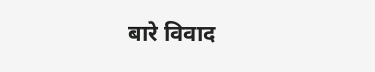बारे विवाद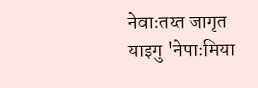नेवाःतय्त जागृत याइगु 'नेपाःमिया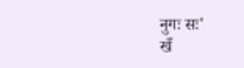नुगः सः'
खँ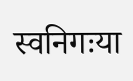स्वनिगःया